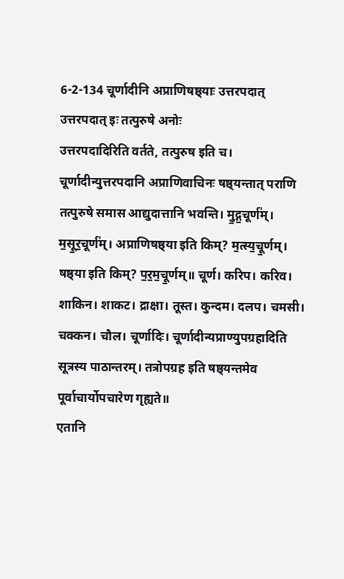6-2-134 चूर्णादीनि अप्राणिषष्ठ्याः उत्तरपदात् उत्तरपदात् इः तत्पुरुषे अनोः
उत्तरपदादिरिति वर्तते, तत्पुरुष इति च। चूर्णादीन्युत्तरपदानि अप्राणिवाचिनः षष्ठ्यन्तात् पराणि तत्पुरुषे समास आद्युदात्तानि भवन्ति। मु॒द्ग॒चूर्ण॑म्। म॒सू॒र॒चूर्ण॑म्। अप्राणिषष्ठ्या इति किम्? म॒त्स्य॒चू॒र्णम्। षष्ठ्या इति किम्? प॒र॒म॒चू॒र्णम्॥ चूर्ण। करिप। करिव। शाकिन। शाकट। द्राक्षा। तूस्त। कुन्दम। दलप। चमसी। चक्कन। चौल। चूर्णादिः। चूर्णादीन्यप्राण्युपग्रहादिति सूत्रस्य पाठान्तरम्। तत्रोपग्रह इति षष्ठ्यन्तमेव पूर्वाचार्योपचारेण गृह्यते॥
एतानि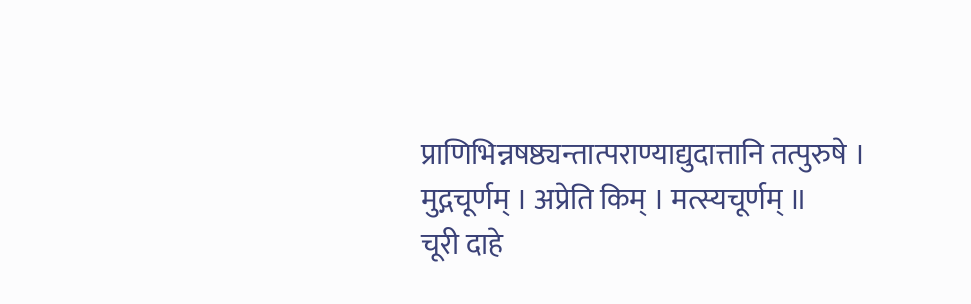प्राणिभिन्नषष्ठ्यन्तात्पराण्याद्युदात्तानि तत्पुरुषे । मुद्गचूर्णम् । अप्रेति किम् । मत्स्यचूर्णम् ॥
चूरी दाहे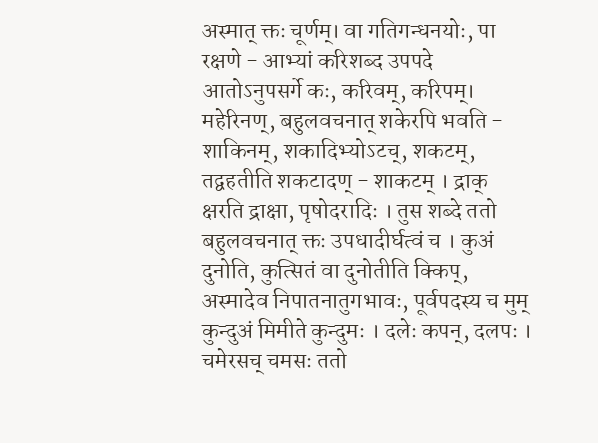अस्मात् क्तः चूर्णम्। वा गतिगन्धनयोः, पा रक्षणे - आभ्यां करिशब्द उपपदे आतोऽनुपसर्गे कः, करिवम्, करिपम्। महेरिनण्, बहुलवचनात् शकेरपि भवति - शाकिनम्, शकादिभ्योऽटच्, शकटम्, तद्वहतीति शकटादण् - शाकटम् । द्राक् क्षरति द्राक्षा, पृषोदरादिः । तुस शब्दे ततो बहुलवचनात् क्तः उपधादीर्घत्वं च । कुअं दुनोति, कुत्सितं वा दुनोतीति क्किप्, अस्मादेव निपातनातुगभावः, पूर्वपदस्य च मुम् कुन्दुअं मिमीते कुन्दुमः । दलेः कपन्, दलपः । चमेरसच् चमसः ततो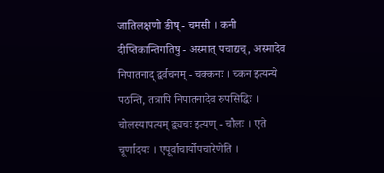जातिलक्षणो ङीष् - चमसी । कनी दीप्तिकान्तिगतिषु - अस्मात् पचाद्यच्, अस्मादेव निपातनाद् द्वर्वचनम् - चक्कनः । च्कन इत्यन्ये पठन्ति, तत्रापि निपातनादेव रुपसिद्धिः । चोलस्यापत्यम् द्व्यचः इत्यण् - चौलः । एते चूर्णादयः । एपूर्वाचार्योपचारेणेति ।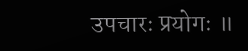उपचारः प्रयोगः ॥